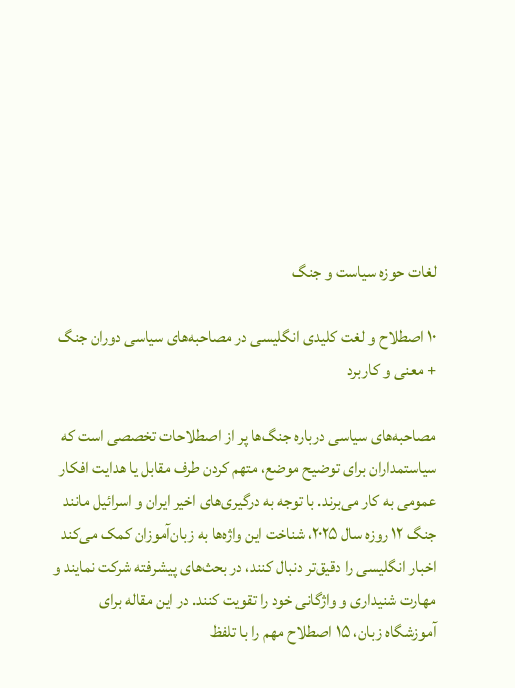لغات حوزه سیاست و جنگ

۱۰ اصطلاح و لغت کلیدی انگلیسی در مصاحبه‌های سیاسی دوران جنگ + معنی و کاربرد

مصاحبه‌های سیاسی درباره جنگ‌ها پر از اصطلاحات تخصصی است که سیاستمداران برای توضیح موضع، متهم کردن طرف مقابل یا هدایت افکار عمومی به کار می‌برند. با توجه به درگیری‌های اخیر ایران و اسرائیل مانند جنگ ۱۲ روزه سال ۲۰۲۵، شناخت این واژه‌ها به زبان‌آموزان کمک می‌کند اخبار انگلیسی را دقیق‌تر دنبال کنند، در بحث‌های پیشرفته شرکت نمایند و مهارت شنیداری و واژگانی خود را تقویت کنند. در این مقاله برای آموزشگاه زبان، ۱۵ اصطلاح مهم را با تلفظ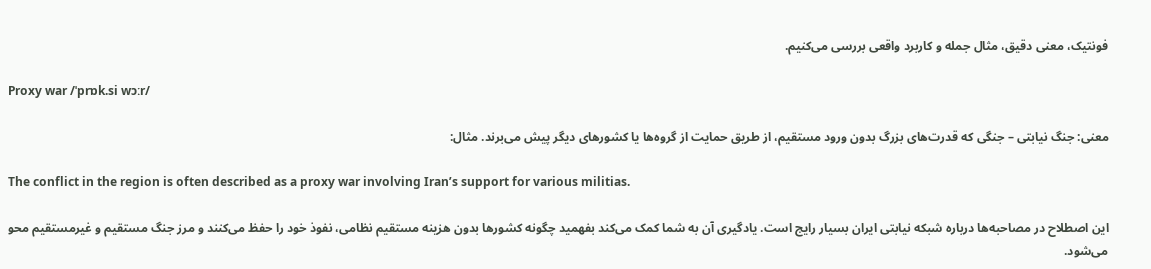فونتیک، معنی دقیق، مثال جمله و کاربرد واقعی بررسی می‌کنیم.

Proxy war /ˈprɒk.si wɔːr/

معنی: جنگ نیابتی – جنگی که قدرت‌های بزرگ بدون ورود مستقیم، از طریق حمایت از گروه‌ها یا کشورهای دیگر پیش می‌برند. مثال:

The conflict in the region is often described as a proxy war involving Iran’s support for various militias.

این اصطلاح در مصاحبه‌ها درباره شبکه نیابتی ایران بسیار رایج است. یادگیری آن به شما کمک می‌کند بفهمید چگونه کشورها بدون هزینه مستقیم نظامی، نفوذ خود را حفظ می‌کنند و مرز جنگ مستقیم و غیرمستقیم محو می‌شود.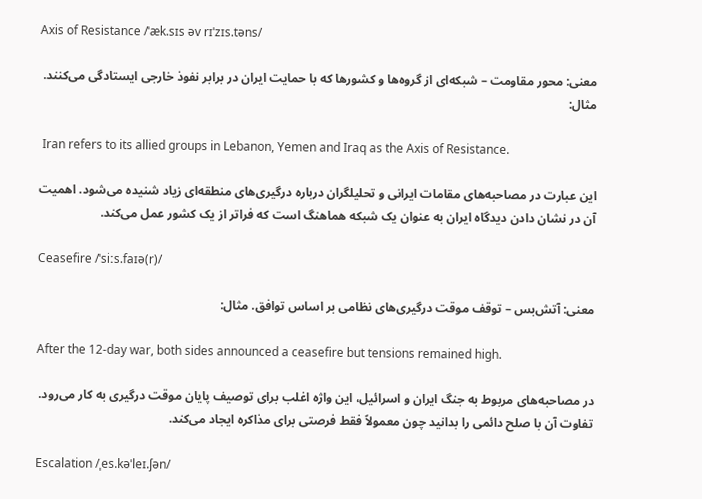Axis of Resistance /ˈæk.sɪs əv rɪˈzɪs.təns/

معنی: محور مقاومت – شبکه‌ای از گروه‌ها و کشورها که با حمایت ایران در برابر نفوذ خارجی ایستادگی می‌کنند. مثال:

 Iran refers to its allied groups in Lebanon, Yemen and Iraq as the Axis of Resistance.

این عبارت در مصاحبه‌های مقامات ایرانی و تحلیلگران درباره درگیری‌های منطقه‌ای زیاد شنیده می‌شود. اهمیت آن در نشان دادن دیدگاه ایران به عنوان یک شبکه هماهنگ است که فراتر از یک کشور عمل می‌کند.

Ceasefire /ˈsiːs.faɪə(r)/

معنی: آتش‌بس – توقف موقت درگیری‌های نظامی بر اساس توافق. مثال:

After the 12-day war, both sides announced a ceasefire but tensions remained high.

در مصاحبه‌های مربوط به جنگ ایران و اسرائیل، این واژه اغلب برای توصیف پایان موقت درگیری به کار می‌رود. تفاوت آن با صلح دائمی را بدانید چون معمولاً فقط فرصتی برای مذاکره ایجاد می‌کند.

Escalation /ˌes.kəˈleɪ.ʃən/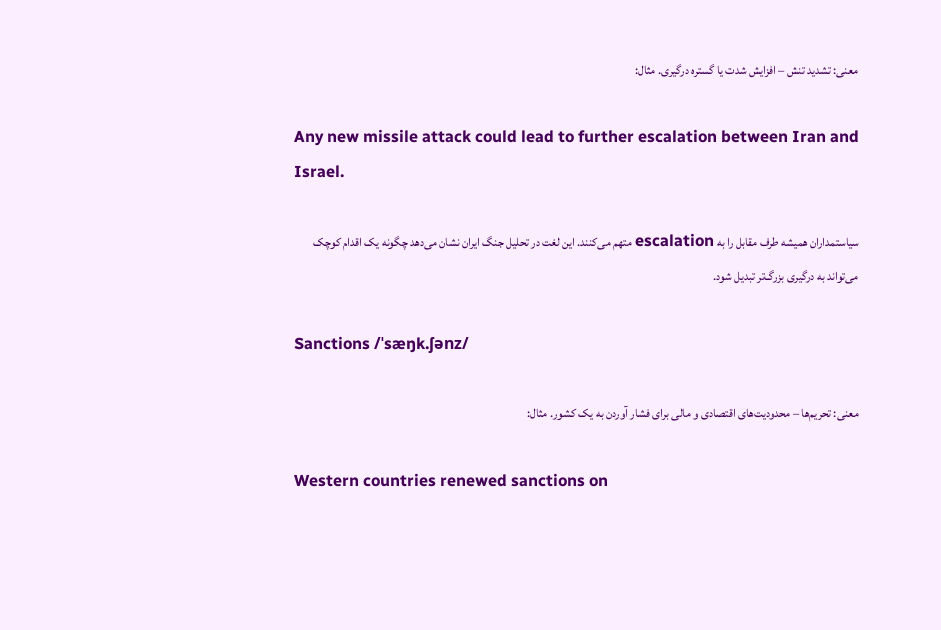معنی: تشدید تنش – افزایش شدت یا گستره درگیری. مثال:

Any new missile attack could lead to further escalation between Iran and Israel.

سیاستمداران همیشه طرف مقابل را به escalation متهم می‌کنند. این لغت در تحلیل جنگ ایران نشان می‌دهد چگونه یک اقدام کوچک می‌تواند به درگیری بزرگ‌تر تبدیل شود.

Sanctions /ˈsæŋk.ʃənz/

معنی: تحریم‌ها – محدودیت‌های اقتصادی و مالی برای فشار آوردن به یک کشور. مثال:

Western countries renewed sanctions on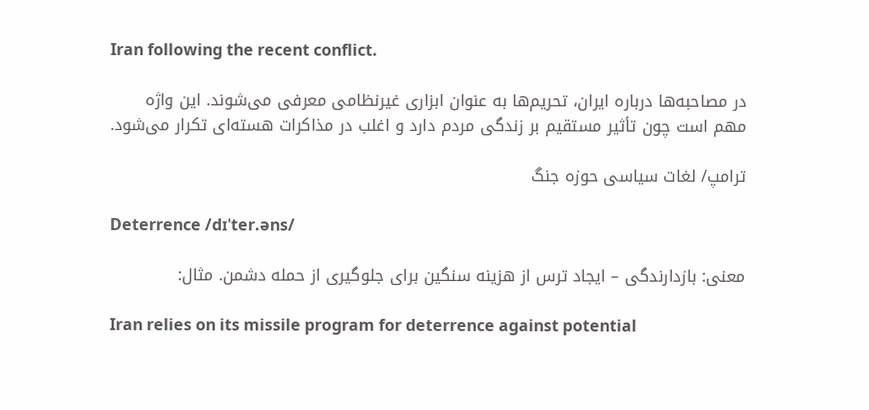Iran following the recent conflict.

در مصاحبه‌ها درباره ایران، تحریم‌ها به عنوان ابزاری غیرنظامی معرفی می‌شوند. این واژه مهم است چون تأثیر مستقیم بر زندگی مردم دارد و اغلب در مذاکرات هسته‌ای تکرار می‌شود.

ترامپ/ لغات سیاسی حوزه جنگ

Deterrence /dɪˈter.əns/

معنی: بازدارندگی – ایجاد ترس از هزینه سنگین برای جلوگیری از حمله دشمن. مثال:

Iran relies on its missile program for deterrence against potential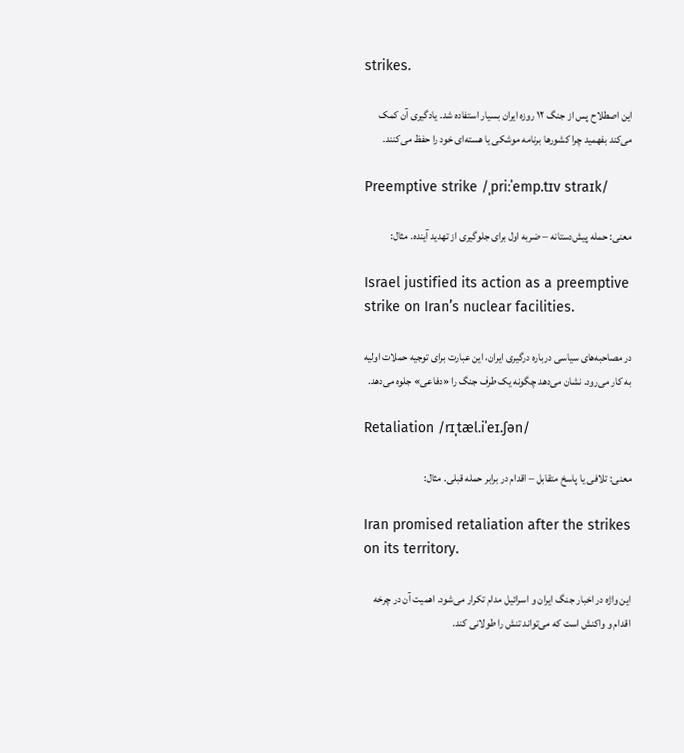strikes.

این اصطلاح پس از جنگ ۱۲ روزه ایران بسیار استفاده شد. یادگیری آن کمک می‌کند بفهمید چرا کشورها برنامه موشکی یا هسته‌ای خود را حفظ می‌کنند.

Preemptive strike /ˌpriːˈemp.tɪv straɪk/

معنی: حمله پیش‌دستانه – ضربه اول برای جلوگیری از تهدید آینده. مثال:

Israel justified its action as a preemptive strike on Iran’s nuclear facilities.

در مصاحبه‌های سیاسی درباره درگیری ایران، این عبارت برای توجیه حملات اولیه به کار می‌رود. نشان می‌دهد چگونه یک طرف جنگ را «دفاعی» جلوه می‌دهد.

Retaliation /rɪˌtæl.iˈeɪ.ʃən/

معنی: تلافی یا پاسخ متقابل – اقدام در برابر حمله قبلی. مثال:

Iran promised retaliation after the strikes on its territory.

این واژه در اخبار جنگ ایران و اسرائیل مدام تکرار می‌شود. اهمیت آن در چرخه اقدام و واکنش است که می‌تواند تنش را طولانی کند.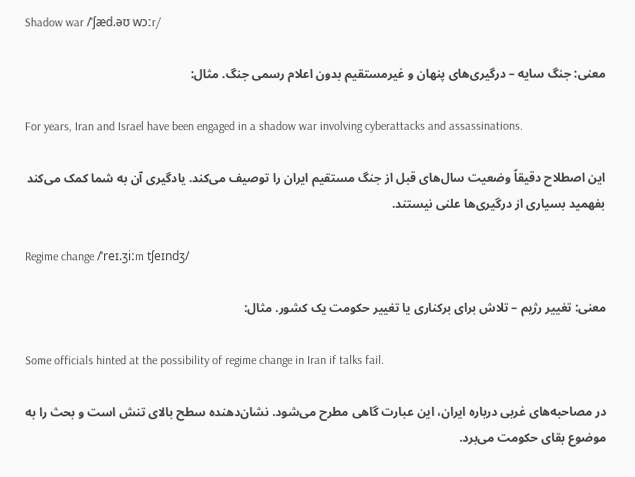Shadow war /ˈʃæd.əʊ wɔːr/

معنی: جنگ سایه – درگیری‌های پنهان و غیرمستقیم بدون اعلام رسمی جنگ. مثال:

For years, Iran and Israel have been engaged in a shadow war involving cyberattacks and assassinations.

این اصطلاح دقیقاً وضعیت سال‌های قبل از جنگ مستقیم ایران را توصیف می‌کند. یادگیری آن به شما کمک می‌کند بفهمید بسیاری از درگیری‌ها علنی نیستند.

Regime change /ˈreɪ.ʒiːm tʃeɪndʒ/

معنی: تغییر رژیم – تلاش برای برکناری یا تغییر حکومت یک کشور. مثال:

Some officials hinted at the possibility of regime change in Iran if talks fail.

در مصاحبه‌های غربی درباره ایران، این عبارت گاهی مطرح می‌شود. نشان‌دهنده سطح بالای تنش است و بحث را به موضوع بقای حکومت می‌برد.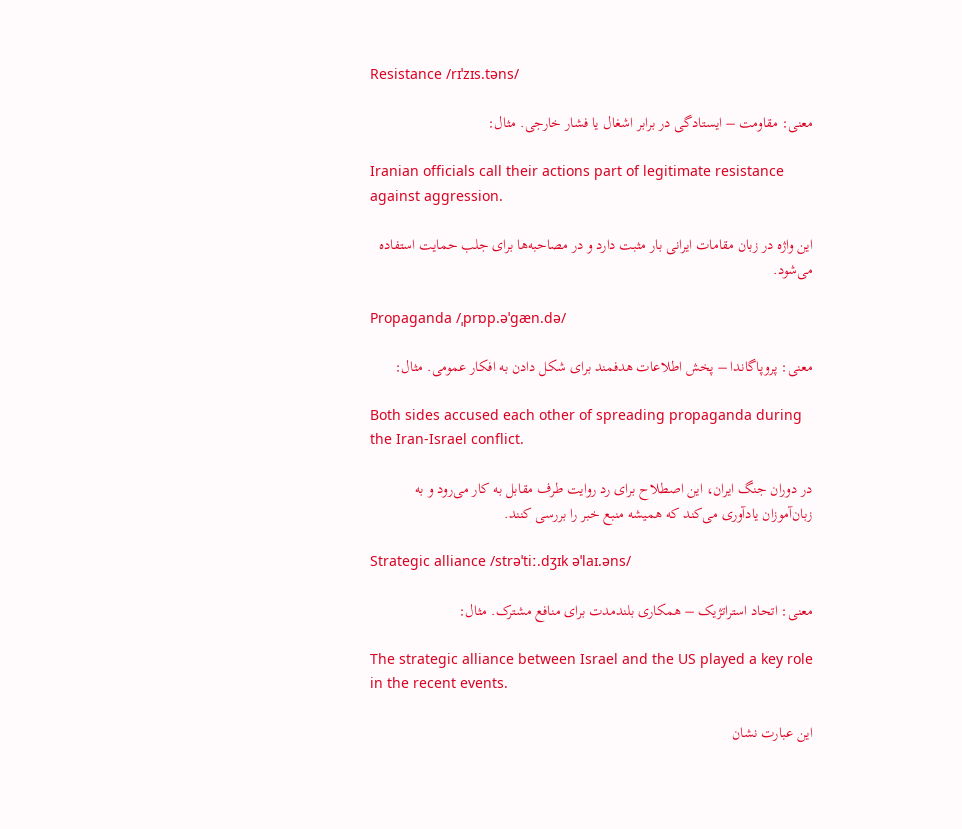Resistance /rɪˈzɪs.təns/

معنی: مقاومت – ایستادگی در برابر اشغال یا فشار خارجی. مثال:

Iranian officials call their actions part of legitimate resistance against aggression.

این واژه در زبان مقامات ایرانی بار مثبت دارد و در مصاحبه‌ها برای جلب حمایت استفاده می‌شود.

Propaganda /ˌprɒp.əˈɡæn.də/

معنی: پروپاگاندا – پخش اطلاعات هدفمند برای شکل دادن به افکار عمومی. مثال:

Both sides accused each other of spreading propaganda during the Iran-Israel conflict.

در دوران جنگ ایران، این اصطلاح برای رد روایت طرف مقابل به کار می‌رود و به زبان‌آموزان یادآوری می‌کند که همیشه منبع خبر را بررسی کنند.

Strategic alliance /strəˈtiː.dʒɪk əˈlaɪ.əns/

معنی: اتحاد استراتژیک – همکاری بلندمدت برای منافع مشترک. مثال:

The strategic alliance between Israel and the US played a key role in the recent events.

این عبارت نشان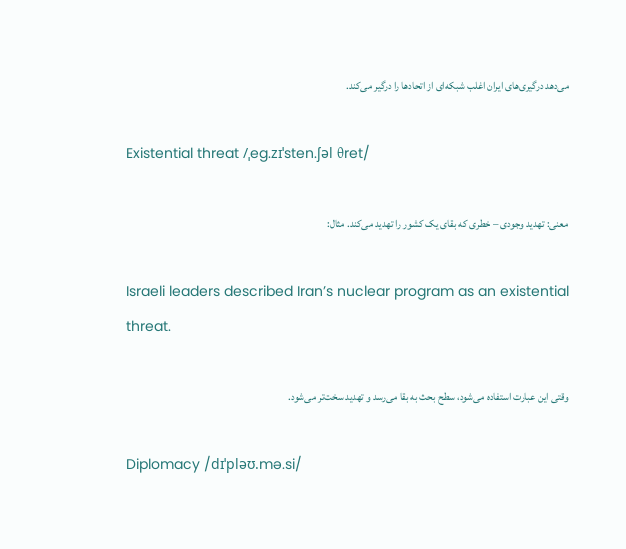می‌دهد درگیری‌های ایران اغلب شبکه‌ای از اتحادها را درگیر می‌کند.

Existential threat /ˌeg.zɪˈsten.ʃəl θret/

معنی: تهدید وجودی – خطری که بقای یک کشور را تهدید می‌کند. مثال:

Israeli leaders described Iran’s nuclear program as an existential threat.

وقتی این عبارت استفاده می‌شود، سطح بحث به بقا می‌رسد و تهدید سخت‌تر می‌شود.

Diplomacy /dɪˈpləʊ.mə.si/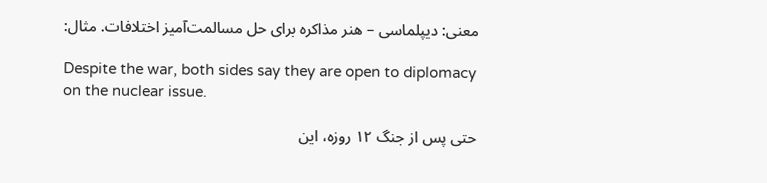معنی: دیپلماسی – هنر مذاکره برای حل مسالمت‌آمیز اختلافات. مثال:

Despite the war, both sides say they are open to diplomacy on the nuclear issue.

حتی پس از جنگ ۱۲ روزه، این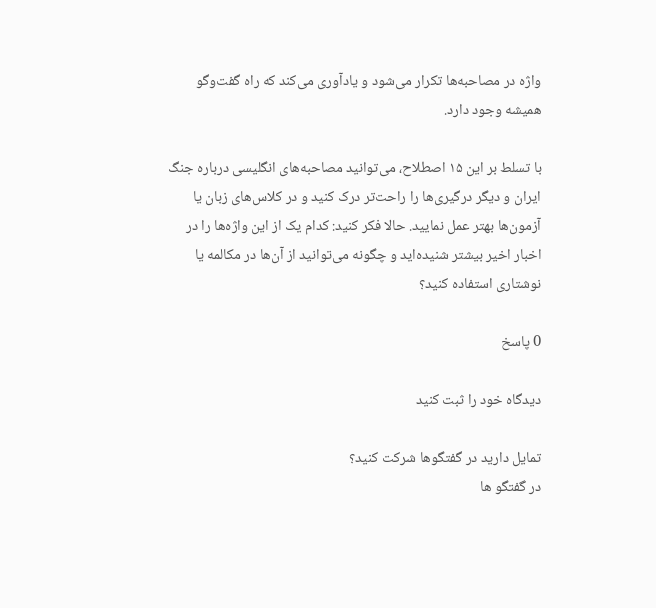واژه در مصاحبه‌ها تکرار می‌شود و یادآوری می‌کند که راه گفت‌وگو همیشه وجود دارد.

با تسلط بر این ۱۵ اصطلاح، می‌توانید مصاحبه‌های انگلیسی درباره جنگ ایران و دیگر درگیری‌ها را راحت‌تر درک کنید و در کلاس‌های زبان یا آزمون‌ها بهتر عمل نمایید. حالا فکر کنید: کدام یک از این واژه‌ها را در اخبار اخیر بیشتر شنیده‌اید و چگونه می‌توانید از آن‌ها در مکالمه یا نوشتاری استفاده کنید؟

0 پاسخ

دیدگاه خود را ثبت کنید

تمایل دارید در گفتگوها شرکت کنید؟
در گفتگو ها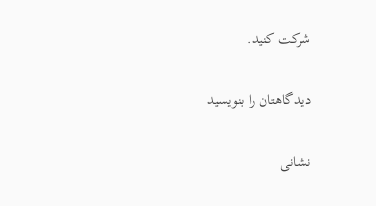شرکت کنید.

دیدگاهتان را بنویسید

نشانی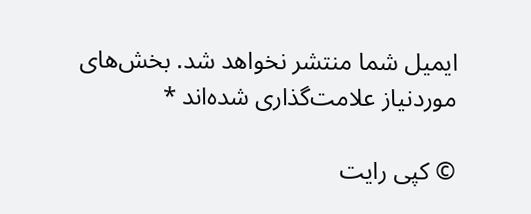ایمیل شما منتشر نخواهد شد. بخش‌های موردنیاز علامت‌گذاری شده‌اند *

© کپی رایت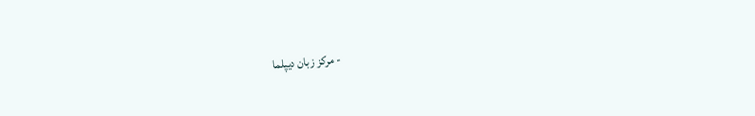- مرکز زبان دیپلما